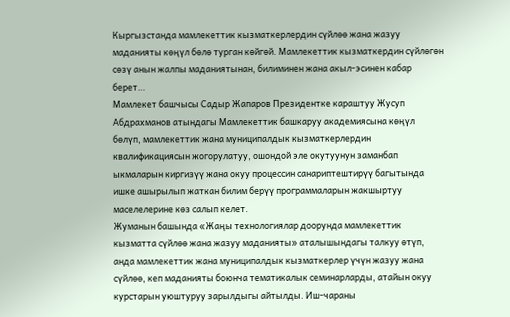Кыргызстанда мамлекеттик кызматкерлердин сүйлөө жана жазуу маданияты көңүл бөлө турган көйгөй. Мамлекеттик кызматкердин сүйлөгөн сөзү анын жалпы маданиятынан, билиминен жана акыл-эсинен кабар берет…
Мамлекет башчысы Садыр Жапаров Президентке караштуу Жусуп Абдрахманов атындагы Мамлекеттик башкаруу академиясына көңүл бөлүп, мамлекеттик жана муниципалдык кызматкерлердин квалификациясын жогорулатуу, ошондой эле окутуунун заманбап ыкмаларын киргизүү жана окуу процессин санариптештирүү багытында ишке ашырылып жаткан билим берүү программаларын жакшыртуу маселелерине көз салып келет.
Жуманын башында «Жаңы технологиялар доорунда мамлекеттик кызматта сүйлөө жана жазуу маданияты» аталышындагы талкуу өтүп, анда мамлекеттик жана муниципалдык кызматкерлер үчүн жазуу жана сүйлөө, кеп маданияты боюнча тематикалык семинарларды, атайын окуу курстарын уюштуруу зарылдыгы айтылды. Иш-чараны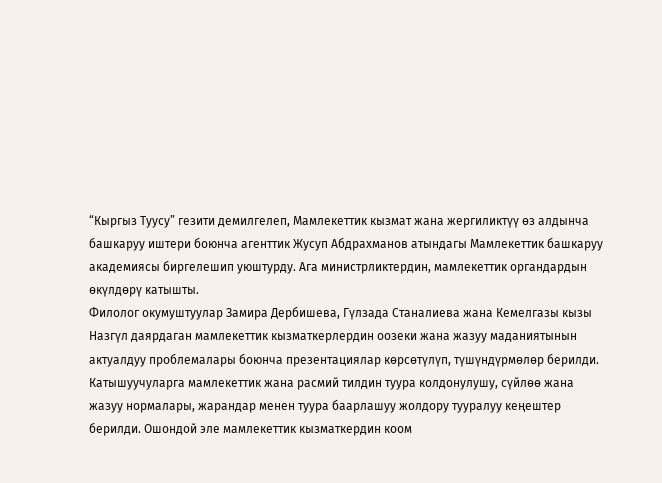“Кыргыз Туусу” гезити демилгелеп, Мамлекеттик кызмат жана жергиликтүү өз алдынча башкаруу иштери боюнча агенттик Жусуп Абдрахманов атындагы Мамлекеттик башкаруу академиясы биргелешип уюштурду. Ага министрликтердин, мамлекеттик органдардын өкүлдөрү катышты.
Филолог окумуштуулар Замира Дербишева, Гүлзада Станалиева жана Кемелгазы кызы Назгүл даярдаган мамлекеттик кызматкерлердин оозеки жана жазуу маданиятынын актуалдуу проблемалары боюнча презентациялар көрсөтүлүп, түшүндүрмөлөр берилди.
Катышуучуларга мамлекеттик жана расмий тилдин туура колдонулушу, сүйлөө жана жазуу нормалары, жарандар менен туура баарлашуу жолдору тууралуу кеңештер берилди. Ошондой эле мамлекеттик кызматкердин коом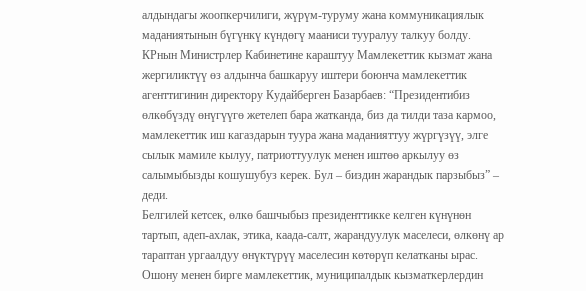алдындагы жоопкерчилиги, жүрүм-туруму жана коммуникациялык маданиятынын бүгүнкү күндөгү мааниси тууралуу талкуу болду.
КРнын Министрлер Кабинетине караштуу Мамлекеттик кызмат жана жергиликтүү өз алдынча башкаруу иштери боюнча мамлекеттик агенттигинин директору Кудайберген Базарбаев: “Президентибиз өлкөбүздү өнүгүүгө жетелеп бара жатканда, биз да тилди таза кармоо, мамлекеттик иш кагаздарын туура жана маданияттуу жүргүзүү, элге сылык мамиле кылуу, патриоттуулук менен иштөө аркылуу өз салымыбызды кошушубуз керек. Бул – биздин жарандык парзыбыз” – деди.
Белгилей кетсек, өлкө башчыбыз президенттикке келген күнүнөн тартып, адеп-ахлак, этика, каада-салт, жарандуулук маселеси, өлкөнү ар тараптан ургаалдуу өнүктүрүү маселесин көтөрүп келатканы ырас. Ошону менен бирге мамлекеттик, муниципалдык кызматкерлердин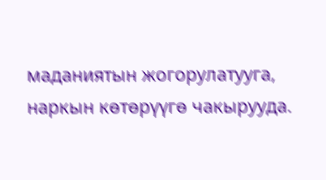маданиятын жогорулатууга, наркын көтөрүүгө чакырууда.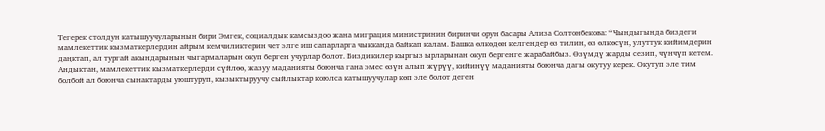Тегерек столдун катышуучуларынын бири Эмгек, социалдык камсыздоо жана миграция министринин биринчи орун басары Ализа Солтонбекова: “Чындыгында биздеги мамлекеттик кызматкерлердин айрым кемчиликтерин чет элге иш сапарларга чыкканда байкап калам. Башка өлкөдөн келгендер өз тилин, өз өлкөсүн, улуттук кийимдерин даңктап, ал тургай акындарынын чыгармаларын окуп берген учурлар болот. Биздикилер кыргыз ырларынан окуп бергенге жарабайбыз. Өзүмдү жарды сезип, чүнчүп кетем. Андыктан, мамлекеттик кызматкерлерди сүйлөө, жазуу маданияты боюнча гана эмес өзүн алып жүрүү, кийинүү маданияты боюнча дагы окутуу керек. Окутуп эле тим болбой ал боюнча сынактарды уюштуруп, кызыктыруучу сыйлыктар коюлса катышуучулар көп эле болот деген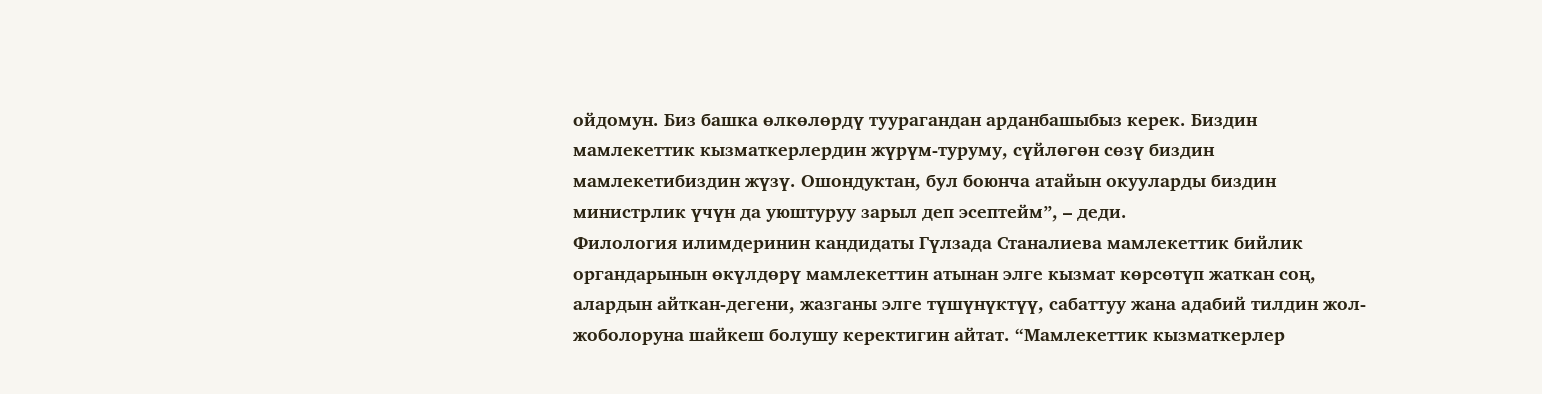ойдомун. Биз башка өлкөлөрдү туурагандан арданбашыбыз керек. Биздин мамлекеттик кызматкерлердин жүрүм-туруму, сүйлөгөн сөзү биздин мамлекетибиздин жүзү. Ошондуктан, бул боюнча атайын окууларды биздин министрлик үчүн да уюштуруу зарыл деп эсептейм”, – деди.
Филология илимдеринин кандидаты Гүлзада Станалиева мамлекеттик бийлик органдарынын өкүлдөрү мамлекеттин атынан элге кызмат көрсөтүп жаткан соң, алардын айткан-дегени, жазганы элге түшүнүктүү, сабаттуу жана адабий тилдин жол-жоболоруна шайкеш болушу керектигин айтат. “Мамлекеттик кызматкерлер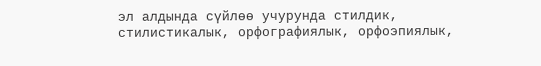эл алдында сүйлөө учурунда стилдик, стилистикалык, орфографиялык, орфоэпиялык,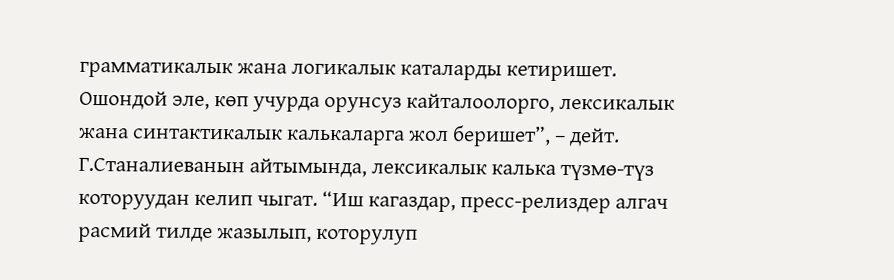грамматикалык жана логикалык каталарды кетиришет. Ошондой эле, көп учурда орунсуз кайталоолорго, лексикалык жана синтактикалык калькаларга жол беришет”, – дейт.
Г.Станалиеванын айтымында, лексикалык калька түзмө-түз которуудан келип чыгат. “Иш кагаздар, пресс-релиздер алгач расмий тилде жазылып, которулуп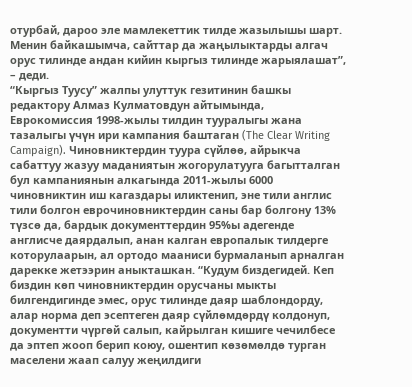отурбай, дароо эле мамлекеттик тилде жазылышы шарт. Менин байкашымча, сайттар да жаңылыктарды алгач орус тилинде андан кийин кыргыз тилинде жарыялашат”, – деди.
“Кыргыз Туусу” жалпы улуттук гезитинин башкы редактору Алмаз Кулматовдун айтымында, Еврокомиссия 1998-жылы тилдин тууралыгы жана тазалыгы үчүн ири кампания баштаган (The Clear Writing Campaign). Чиновниктердин туура сүйлөө, айрыкча сабаттуу жазуу маданиятын жогорулатууга багытталган бул кампаниянын алкагында 2011-жылы 6000 чиновниктин иш кагаздары иликтенип, эне тили англис тили болгон еврочиновниктердин саны бар болгону 13% түзсө да, бардык документтердин 95%ы адегенде англисче даярдалып, анан калган европалык тилдерге которулаарын, ал ортодо мааниси бурмаланып арналган дарекке жетээрин аныкташкан. “Кудум биздегидей. Кеп биздин көп чиновниктердин орусчаны мыкты билгендигинде эмес, орус тилинде даяр шаблондорду, алар норма деп эсептеген даяр сүйлөмдөрдү колдонуп, документти чүргөй салып, кайрылган кишиге чечилбесе да эптеп жооп берип коюу, ошентип көзөмөлдө турган маселени жаап салуу жеңилдиги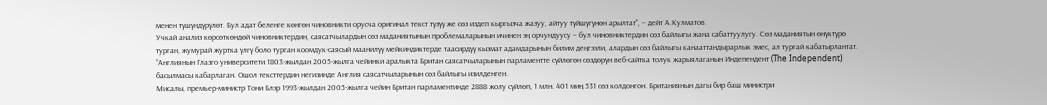менен түшүндүрүлөт. Бул адат беленге көнгөн чиновникти орусча оригинал текст түзүү же сөз издеп кыргызча жазуу, айтуу түйшүгүнөн арылтат”, – дейт А.Кулматов.
Учкай анализ көрсөткөндөй чиновниктердин, саясатчылардын сөз маданиятынын проблемаларынын ичинен эң орчундуусу – бул чиновниктердин сөз байлыгы жана сабаттуулугу. Сөз маданиятын өнүктүрө турган, жумурай журтка үлгү боло турган коомдук-саясый маанилүү мейкиндиктерде таасирдүү кызмат адамдарынын билим деңгээли, алардын сөз байлыгы канааттандырарлык эмес, ал тургай кабатырлантат.
“Англиянын Глазго университети 1803-жылдан 2005-жылга чейинки аралыкта Британ саясатчыларынын парламентте сүйлөгөн сөздөрүн веб-сайтка толук жарыялаганын Индепендент (The Independent) басылмасы кабарлаган. Ошол тексттердин негизинде Англия саясатчыларынын сөз байлыгы изилденген.
Мисалы, премьер-министр Тони Блэр 1993-жылдан 2005-жылга чейин Британ парламентинде 2888 жолу сүйлөп, 1 млн. 401 миң 531 сөз колдонгон. Британиянын дагы бир баш министри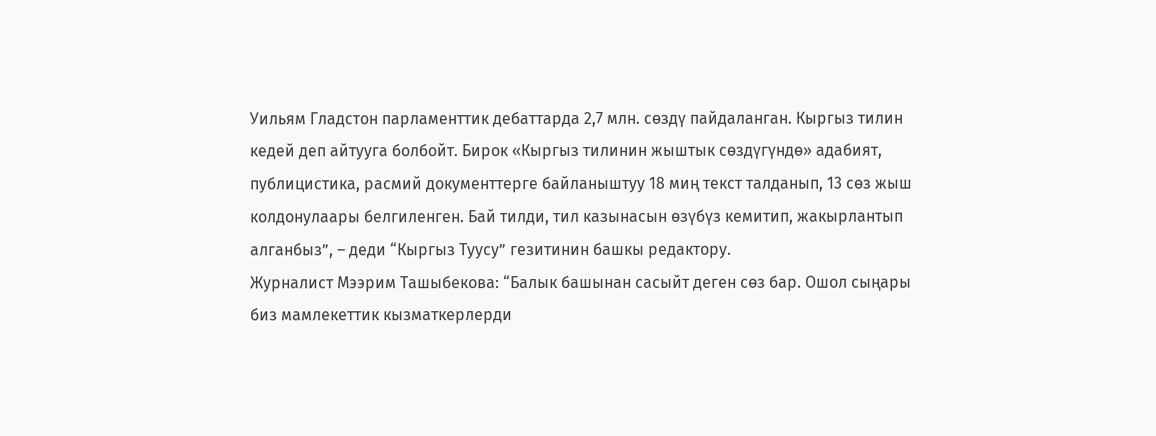Уильям Гладстон парламенттик дебаттарда 2,7 млн. сөздү пайдаланган. Кыргыз тилин кедей деп айтууга болбойт. Бирок «Кыргыз тилинин жыштык сөздүгүндө» адабият, публицистика, расмий документтерге байланыштуу 18 миң текст талданып, 13 сөз жыш колдонулаары белгиленген. Бай тилди, тил казынасын өзүбүз кемитип, жакырлантып алганбыз”, – деди “Кыргыз Туусу” гезитинин башкы редактору.
Журналист Мээрим Ташыбекова: “Балык башынан сасыйт деген сөз бар. Ошол сыңары биз мамлекеттик кызматкерлерди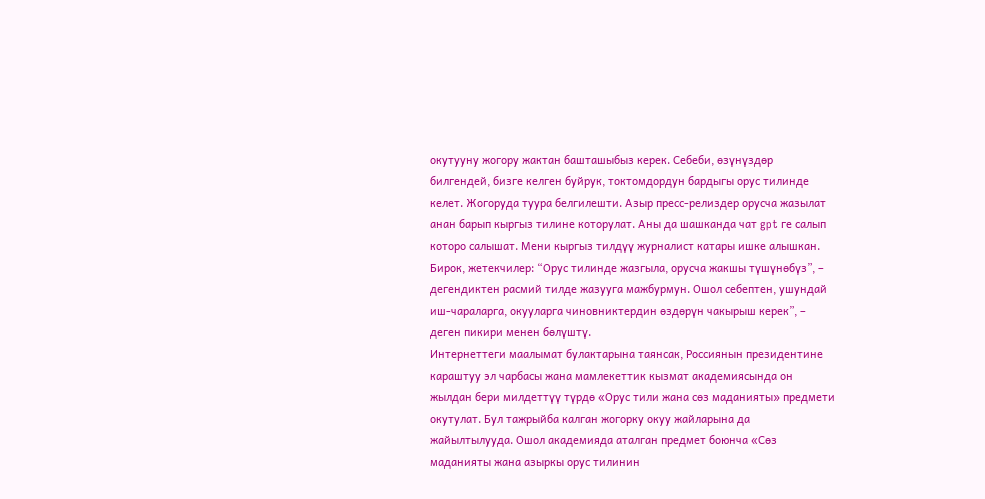окутууну жогору жактан башташыбыз керек. Себеби, өзүнүздөр билгендей, бизге келген буйрук, токтомдордун бардыгы орус тилинде келет. Жогоруда туура белгилешти. Азыр пресс-релиздер орусча жазылат анан барып кыргыз тилине которулат. Аны да шашканда чат gpt ге салып которо салышат. Мени кыргыз тилдүү журналист катары ишке алышкан. Бирок, жетекчилер: “Орус тилинде жазгыла, орусча жакшы түшүнөбүз”, – дегендиктен расмий тилде жазууга мажбурмун. Ошол себептен, ушундай иш-чараларга, окууларга чиновниктердин өздөрүн чакырыш керек”, – деген пикири менен бөлүштү.
Интернеттеги маалымат булактарына таянсак, Россиянын президентине караштуу эл чарбасы жана мамлекеттик кызмат академиясында он жылдан бери милдеттүү түрдө «Орус тили жана сөз маданияты» предмети окутулат. Бул тажрыйба калган жогорку окуу жайларына да жайылтылууда. Ошол академияда аталган предмет боюнча «Сөз маданияты жана азыркы орус тилинин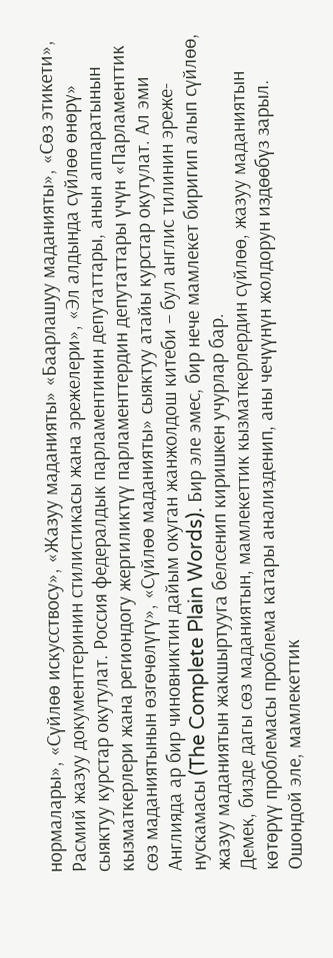нормалары», «Сүйлөө искусствосу», «Жазуу маданияты» «Баарлашуу маданияты», «Сөз этикети», Расмий жазуу документтеринин стилистикасы жана эрежелери», «Эл алдында сүйлөө өнөрү» сыяктуу курстар окутулат. Россия федералдык парламентинин депутаттары, анын аппаратынын кызматкерлери жана региондогу жергиликтүү парламенттердин депутаттары үчүн «Парламенттик сөз маданиятынын өзгөчөлүгү», «Сүйлөө маданияты» сыяктуу атайы курстар окутулат. Ал эми Англияда ар бир чиновниктин дайым окуган жанжолдош китеби – бул англис тилинин эреже-нускамасы (The Complete Plain Words). Бир эле эмес, бир нече мамлекет биригип алып сүйлөө, жазуу маданиятын жакшыртууга белсенип киришкен учурлар бар.
Демек, бизде дагы сөз маданиятын, мамлекеттик кызматкерлердин сүйлөө, жазуу маданиятын көтөрүү проблемасы проблема катары анализденип, аны чечүүнүн жолдорун издөөбүз зарыл. Ошондой эле, мамлекеттик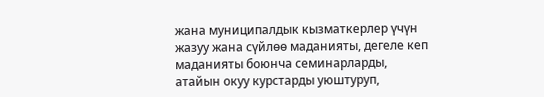жана муниципалдык кызматкерлер үчүн жазуу жана сүйлөө маданияты, дегеле кеп маданияты боюнча семинарларды, атайын окуу курстарды уюштуруп,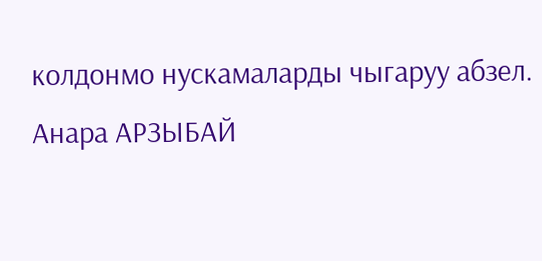колдонмо нускамаларды чыгаруу абзел.
Анара АРЗЫБАЙ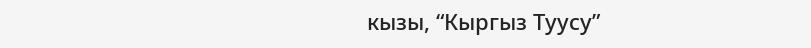кызы, “Кыргыз Туусу”